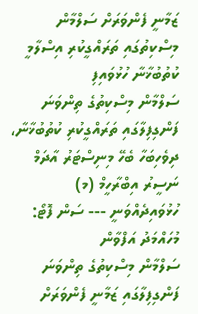ޒަމާނީ ފެންވަރަށް ސަލްމާން މިސްކިތުގައި ތަރައްގީކުރި އިސްލާމީ ކުތުބުޚާނާ ހުޅުވައިފި
ސަލްމާން މިސްކިތުގެ ތިންވަނަ ފަންގިފިލާގައި ތަރައްގީކުރި ކުތުބުޚާނާ، ދިވެހިބަހާ ބެހޭ މިނިސްޓަރު އާދަމް ނަސީރު އިބްރާހީމް (މ) ހުޅުވައިދެއްވަނީ --- ސަން ފޮޓޯ: މުހައްމަދު އަފްވާން
ސަލްމާން މިސްކިތުގެ ތިންވަނަ ފަންގިފިލާގައި ޒަމާނީ ފެންވަރަށް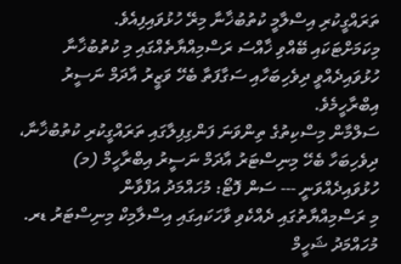ތަރައްގީކުރި އިސްލާމީ ކުތުބުޚާނާ މިރޭ ހުޅުވައިފިއެވެ.
މިކަމަށްޓަކައި ބޭއްވި ޚާއްސަ ރަސްމިއްޔާތެއްގައި މި ކުތުބުޚާނާ ހުޅުވައިދެއްވީ ދިވެހިބަހާއި ސަގާފަތާ ބެހޭ ވަޒީރު އާދަމް ނަސީރު އިބްރާހީމެވެ.
ސަލްމާން މިސްކިތުގެ ތިންވަނަ ފަންގިފިލާގައި ތަރައްގީކުރި ކުތުބުޚާނާ، ދިވެހިބަހާ ބެހޭ މިނިސްޓަރު އާދަމް ނަސީރު އިބްރާހީމް (މ) ހުޅުވައިދެއްވަނީ --- ސަން ފޮޓޯ: މުހައްމަދު އަފްވާން
މި ރަސްމިއްޔާތުގައި ދެއްކެވި ވާހަކައިގައި އިސްލާމިކް މިނިސްޓަރު ޑރ. މުހައްމަދު ޝަހީމް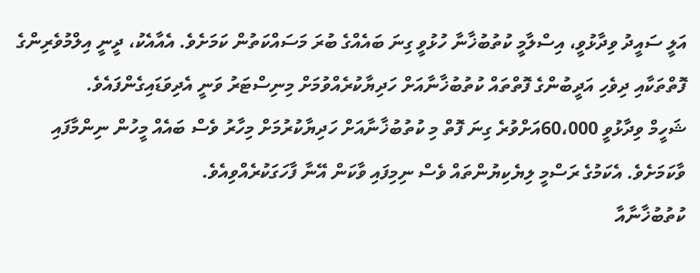އަލީ ސައީދު ވިދާޅުވީ، އިސްލާމީ ކުތުބުޚާނާ ހުޅުވީ ގިނަ ބައެއްގެ ބުރަ މަސައްކަތުން ކަމަށެވެ. އެއާއެކު، ދީނީ އިލްމުވެރިންގެ ފޮތްތަކާއި ދިވެހި އަދީބުންގެ ފޮތްތައް ކުތުބުޚާނާއަށް ހަދިޔާކުރެއްވުމަށް މިނިސްޓަރު ވަނީ އެދިވަޑައިގެންފައެވެ.
ޝަހީމް ވިދާޅުވީ 60،000އަށްވުރެ ގިނަ ފޮތް މި ކުތުބުޚާނާއަށް ހަދިޔާކުރުމަށް މިހާރު ވެސް ބައެއް މީހުން ނިންމާފައި ވާކަމަށެވެ. އެކަމުގެ ރަސްމީ ލިޔެކިޔުންތައް ވެސް ނިމިފައި ވާކަން އޭނާ ފާހަގަކުރެއްވިއެވެ.
ކުތުބުޚާނާއާ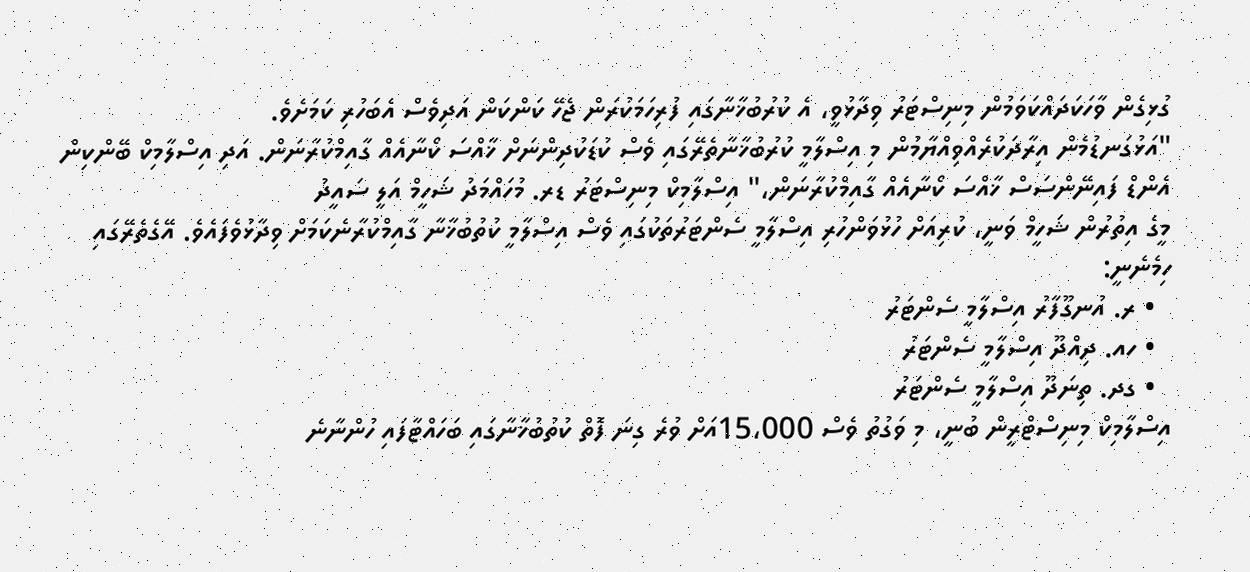ގުޅިގެން ވާހަކަދައްކަވަމުން މިނިސްޓަރު ވިދާޅުވީ، އެ ކުރުބުޚާނާގައި ފުރިހަމަކުރަން ޖެހޭ ކަންކަން އަދިވެސް އެބަހުރި ކަމަށެވެ.
"އަޅުގަނޑުމެން އިރާދަކުރެއްވިއްޔާމުން މި އިސްލާމީ ކުރުބުޚާނާތެރޭގައި ވެސް ކުޑަކުދިންނަށް ޚާއްސަ ކޯނާއެއް ގާއިމްކުރާނަން. އަދި އިސްލާމިކް ބޭންކިން އެންޑް ފައިނޭންސަސް ޚާއްސަ ކޯނާއެއް ގާއިމްކުރާނަން،" އިސްލާމިކް މިނިސްޓަރު ޑރ. މުހައްމަދު ޝަހީމް އަލީ ސައީދު
މީގެ އިތުރުން ޝަހީމް ވަނީ، ކުރިއަށް ހުޅުވަންހުރި އިސްލާމީ ސެންޓަރުތަކުގައި ވެސް އިސްލާމީ ކުތުބުޚާނާ ގާއިމްކުރާނެކަމަށް ވިދާޅުވެފައެވެ. އޭގެތެރޭގައި ހިމެނެނީ:
  • ރ. އުނގޫފާރު އިސްލާމީ ސެންޓަރު
  • ހއ. ދިއްދޫ އިސްލާމީ ސެންޓަރު
  • ގދ. ތިނަދޫ އިސްލާމީ ސެންޓަރު
އިސްލާމިކް މިނިސްޓްރީން ބުނީ، މި ވަގުތު ވެސް 15،000އަށް ވުރެ ގިނަ ފޮތް ކުތުބުޚާނާގައި ބަހައްޓާފައި ހުންނާނެ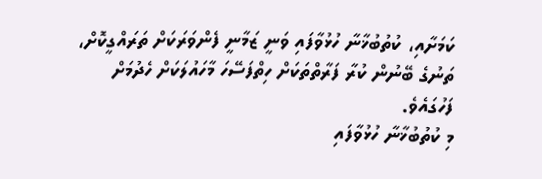ކަމަށާއި، ކުތުބުޚާނާ ހުޅުވާފައި ވަނީ ޒަމާނީ ފެންވަރަކަށް ތަރައްގީކޮށް، ތަނުގެ ބޭނުން ކުރާ ފަރާތްތަކަށް ހިތްފަސޭހަ މާހައުލަކަށް ހެދުމަށް ފަހުގައެވެ.
މި ކުތުބުޚާނާ ހުޅުވާފައި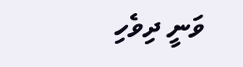ވަނީ ދިވެހި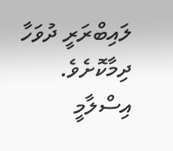ލައިބްރަރީ ދުވަހާ ދިމާކޮށެވެ. އިސްލާމީ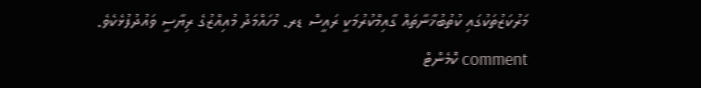މަރުކަޒުތަކުގައި ކުތުބުޚާނާތައް ގާއިމްކުރުމަކީ ރައީސް ޑރ. މުހައްމަދު މުއިއްޒުގެ ރިޔާސީ ވައުދުފުޅެކެވެ.
comment ކޮމެންޓް